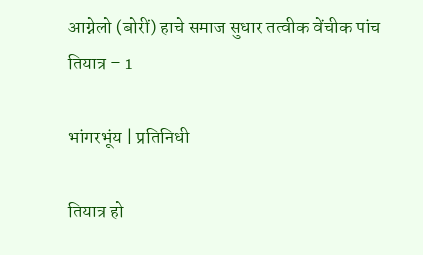आग्नेलो (बोरीं) हाचे समाज सुधार तत्वीक वेंचीक पांच तियात्र – 1

भांगरभूंय | प्रतिनिधी

तियात्र हो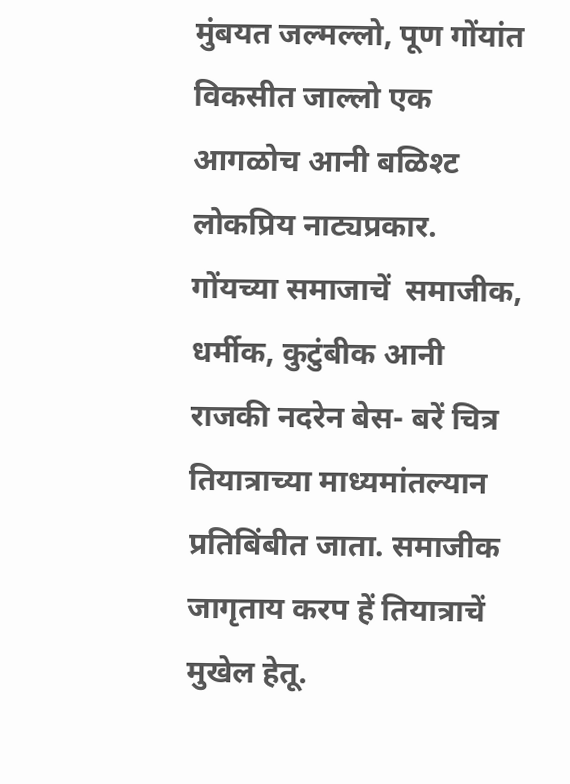मुंबयत जल्मल्लो, पूण गोंयांत विकसीत जाल्लो एक आगळोच आनी बळिश्ट लोकप्रिय नाट्यप्रकार. गोंयच्या समाजाचें  समाजीक, धर्मीक, कुटुंबीक आनी राजकी नदरेन बेस- बरें चित्र  तियात्राच्या माध्यमांतल्यान प्रतिबिंबीत जाता. समाजीक जागृताय करप हें तियात्राचें मुखेल हेतू.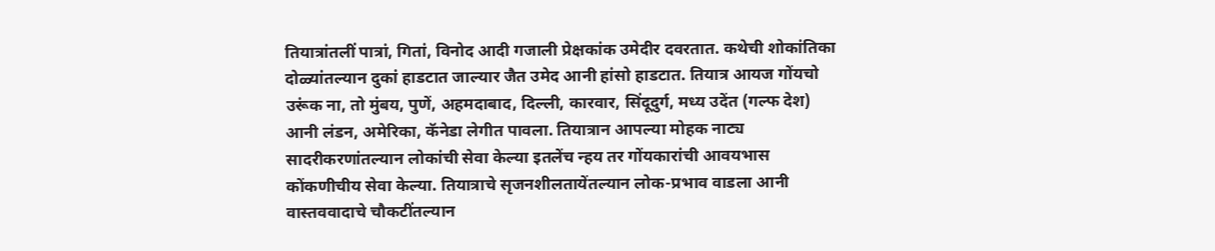तियात्रांतलीं पात्रां, गितां, विनोद आदी गजाली प्रेक्षकांक उमेदीर दवरतात. कथेची शोकांतिका दोळ्यांतल्यान दुकां हाडटात जाल्यार जैत उमेद आनी हांसो हाडटात. तियात्र आयज गोंयचो उरूंक ना, तो मुंबय, पुणें, अहमदाबाद, दिल्ली, कारवार, सिंदूदुर्ग, मध्य उदेंत (गल्फ देश) आनी लंडन, अमेरिका, कॅनेडा लेगीत पावला. तियात्रान आपल्या मोहक नाट्य सादरीकरणांतल्यान लोकांची सेवा केल्या इतलेंच न्हय तर गोंयकारांची आवयभास कोंकणीचीय सेवा केल्या. तियात्राचे सृजनशीलतायेंतल्यान लोक-प्रभाव वाडला आनी वास्तववादाचे चौकटींतल्यान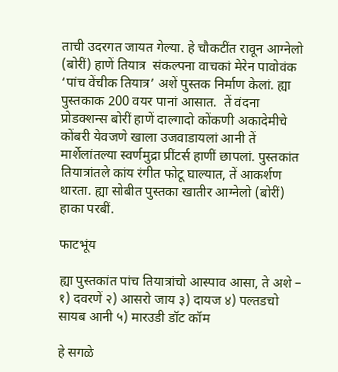ताची उदरगत जायत गेल्या. हे चौकटींत रावून आग्नेलो (बोरीं) हाणें तियात्र  संकल्पना वाचकां मेरेन पावोवंक ‘पांच वेंचीक तियात्र’ अशें पुस्तक निर्माण केलां. ह्या पुस्तकाक 200 वयर पानां आसात.  तें वंदना प्रोडक्शन्स बोरीं हाणें दाल्गादो कोंकणी अकादेमीचे कोंबरी येवजणे खाला उजवाडायलां आनी तें मार्शेलांतल्या स्वर्णमुद्रा प्रींटर्स हाणीं छापलां. पुस्तकांत तियात्रांतले कांय रंगीत फोटू घाल्यात, तें आकर्शण थारता. ह्या सोबीत पुस्तका खातीर आग्नेलो (बोरीं) हाका परबीं.

फाटभूंय

ह्या पुस्तकांत पांच तियात्रांचो आस्पाव आसा, ते अशे – १) दवरणें २) आसरो जाय ३) दायज ४) पल्तडचो सायब आनी ५) मारउडी डॉट कॉम

हे सगळे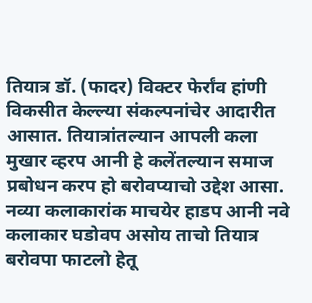तियात्र डॉ. (फादर) विक्टर फेर्रांव हांणी विकसीत केल्ल्या संकल्पनांचेर आदारीत आसात. तियात्रांतल्यान आपली कला मुखार व्हरप आनी हे कलेंतल्यान समाज प्रबोधन करप हो बरोवप्याचो उद्देश आसा.  नव्या कलाकारांक माचयेर हाडप आनी नवे कलाकार घडोवप असोय ताचो तियात्र बरोवपा फाटलो हेतू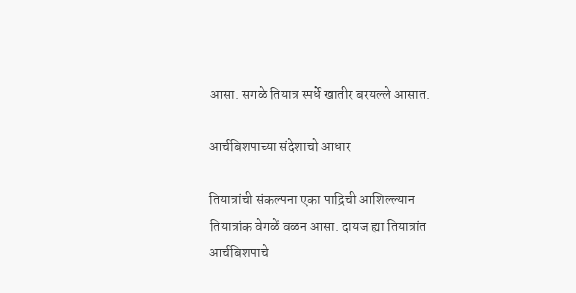आसा. सगळे तियात्र स्पर्धे खातीर बरयल्ले आसात.

आर्चबिशपाच्या संदेशाचो आधार

तियात्रांची संकल्पना एका पाद्रिची आशिल्ल्यान तियात्रांक वेगळें वळन आसा. दायज ह्या तियात्रांत आर्चबिशपाचे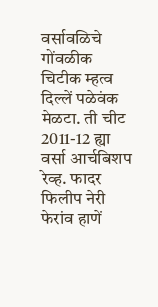वर्सावळिचे गोंवळीक चिटीक म्हत्व दिल्लें पळेवंक मेळटा. ती चीट 2011-12 ह्या वर्सा आर्चबिशप रेव्ह. फादर फिलीप नेरी फेरांव हाणें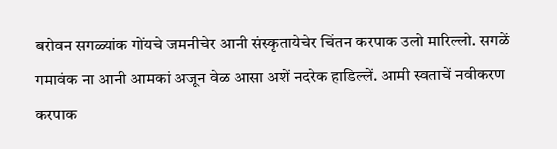बरोवन सगळ्यांक गोंयचे जमनीचेर आनी संस्कृतायेचेर चिंतन करपाक उलो मारिल्लो. सगळें गमावंक ना आनी आमकां अजून वेळ आसा अशें नदरेक हाडिल्लें. आमी स्वताचें नवीकरण करपाक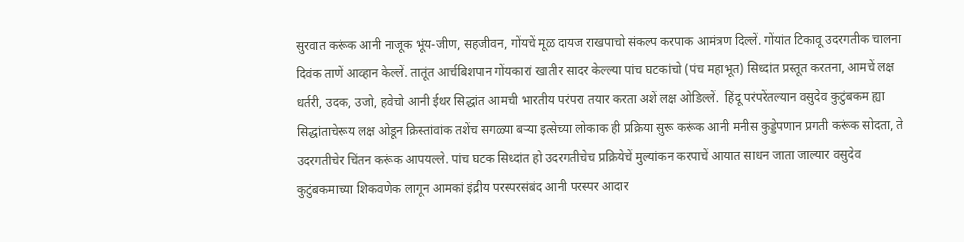सुरवात करूंक आनी नाजूक भूंय-जीण, सहजीवन, गोंयचें मूळ दायज राखपाचो संकल्प करपाक आमंत्रण दिल्लें. गोंयांत टिकावू उदरगतीक चालना दिवंक ताणें आव्हान केल्लें. तातूंत आर्चबिशपान गोंयकारां खातीर सादर केल्ल्या पांच घटकांचो (पंच महाभूत) सिध्दांत प्रस्तूत करतना, आमचें लक्ष धर्तरी, उदक, उजो, हवेचो आनी ईथर सिद्धांत आमची भारतीय परंपरा तयार करता अशें लक्ष ओडिल्लें.  हिंदू परंपरेंतल्यान वसुदेव कुटुंबकम ह्या सिद्धांताचेरूय लक्ष ओडून क्रिस्तांवांक तशेंच सगळ्या बऱ्या इत्सेच्या लोकाक ही प्रक्रिया सुरू करूंक आनी मनीस कुड्डेपणान प्रगती करूंक सोदता, ते उदरगतीचेर चिंतन करूंक आपयल्ले. पांच घटक सिध्दांत हो उदरगतीचेच प्रक्रियेचें मुल्यांकन करपाचें आयात साधन जाता जाल्यार वसुदेव कुटुंबकमाच्या शिकवणेक लागून आमकां इंद्रीय परस्परसंबंद आनी परस्पर आदार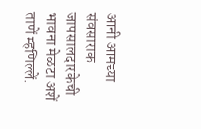आनी आमच्या संवसाराक जापसालदारकेची भावना मेळटा अशें ताणें म्हणिल्लें.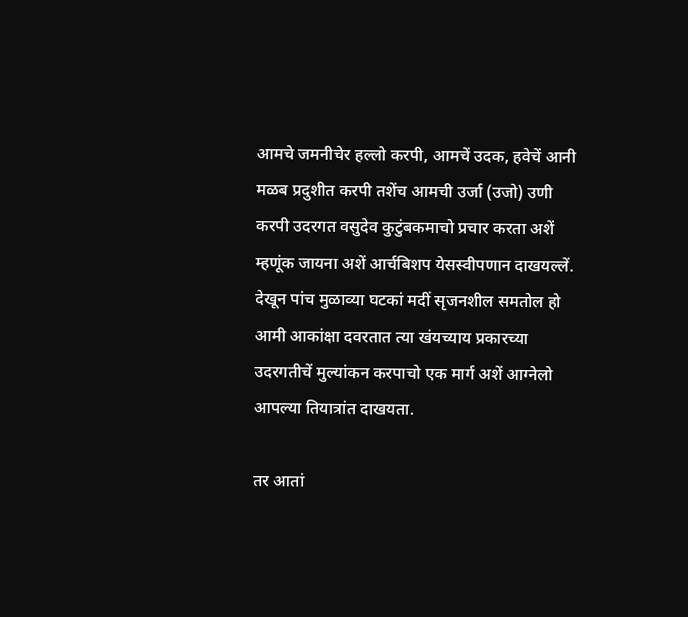आमचे जमनीचेर हल्लो करपी, आमचें उदक, हवेचें आनी मळब प्रदुशीत करपी तशेंच आमची उर्जा (उजो) उणी करपी उदरगत वसुदेव कुटुंबकमाचो प्रचार करता अशें म्हणूंक जायना अशें आर्चबिशप येसस्वीपणान दाखयल्लें. देखून पांच मुळाव्या घटकां मदीं सृजनशील समतोल हो आमी आकांक्षा दवरतात त्या खंयच्याय प्रकारच्या उदरगतीचें मुल्यांकन करपाचो एक मार्ग अशें आग्नेलो आपल्या तियात्रांत दाखयता.

तर आतां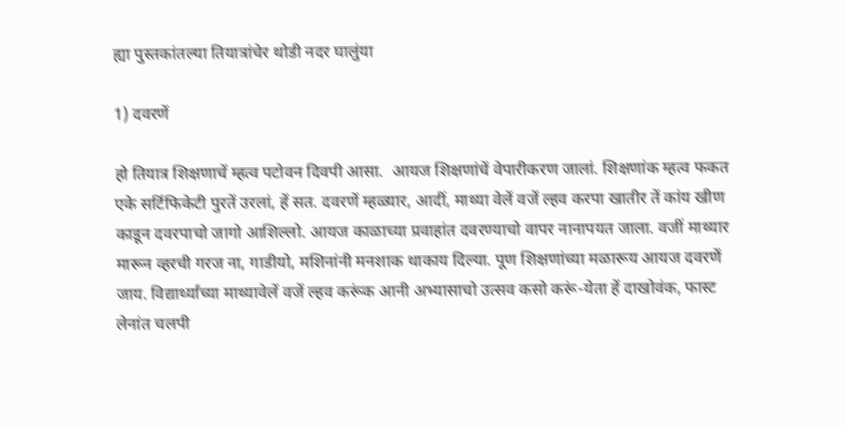ह्या पुस्तकांतल्या तियात्रांचेर थोडी नदर घालुंया

1) दवरणें

हो तियात्र शिक्षणाचें म्हत्व पटोवन दिवपी आसा.  आयज शिक्षणांचें वेपारीकरण जालां. शिक्षणांक म्हत्व फकत एके सर्टिफिकेटी पुरतें उरलां, हें सत. दवरणें म्हळ्यार, आदीं, माथ्या वेलें वजें ल्हव करपा खातीर तें कांय खीण काडून दवरपाचो जागो आशिल्लो. आयज काळाच्या प्रवाहांत दवरण्याचो वापर नानापयत जाला. वजीं माथ्यार मारून व्हरची गरज ना, गाडीयो, मशिनांनी मनशाक थाकाय दिल्या. पूण शिक्षणांच्या मळारूय आयज दवरणें जाय. विद्यार्थ्यांच्या माथ्यावेलें वजें ल्हव करूंक आनी अभ्यासाचो उत्सव कसो करूं-येता हें दाखोवंक, फास्ट लेनांत चलपी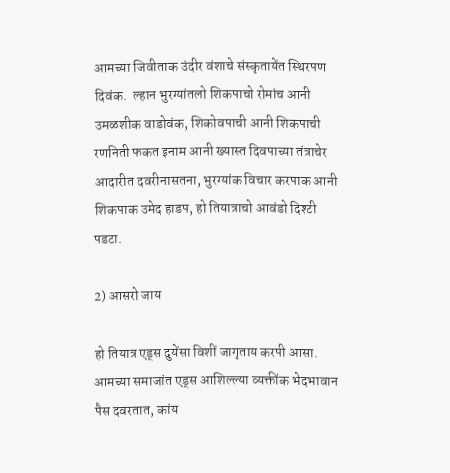आमच्या जिवीताक उंदीर वंशाचे संस्कृतायेंत स्थिरपण दिवंक.  ल्हान भुरग्यांतलो शिकपाचो रोमांच आनी उमळशीक वाडोवंक, शिकोवपाची आनी शिकपाची रणनिती फकत इनाम आनी ख्यास्त दिवपाच्या तंत्राचेर आदारीत दवरीनासतना, भुरग्यांक विचार करपाक आनी शिकपाक उमेद हाडप, हो तियात्राचो आवंडो दिश्टी पडटा.

2) आसरो जाय

हो तियात्र एड्स दुयेंसा विशीं जागृताय करपी आसा.  आमच्या समाजांत एड्स आशिल्ल्या व्यक्तींक भेदभावान पैस दवरतात, कांय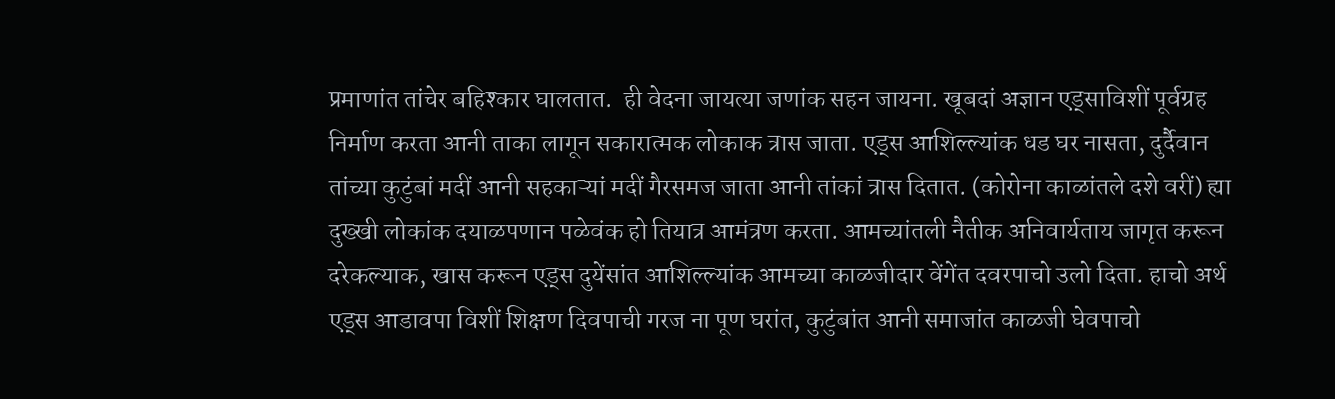प्रमाणांत तांचेर बहिश्कार घालतात.  ही वेदना जायत्या जणांक सहन जायना. खूबदां अज्ञान एड्साविशीं पूर्वग्रह निर्माण करता आनी ताका लागून सकारात्मक लोकाक त्रास जाता. एड्स आशिल्ल्यांक धड घर नासता, दुर्दैवान तांच्या कुटुंबां मदीं आनी सहकाऱ्यां मदीं गैरसमज जाता आनी तांकां त्रास दितात. (कोरोना काळांतले दशे वरीं) ह्या दुख्खी लोकांक दयाळपणान पळेवंक हो तियात्र आमंत्रण करता. आमच्यांतली नैतीक अनिवार्यताय जागृत करून दरेकल्याक, खास करून एड्स दुयेंसांत आशिल्ल्यांक आमच्या काळजीदार वेंगेंत दवरपाचो उलो दिता. हाचो अर्थ एड्स आडावपा विशीं शिक्षण दिवपाची गरज ना पूण घरांत, कुटुंबांत आनी समाजांत काळजी घेवपाचो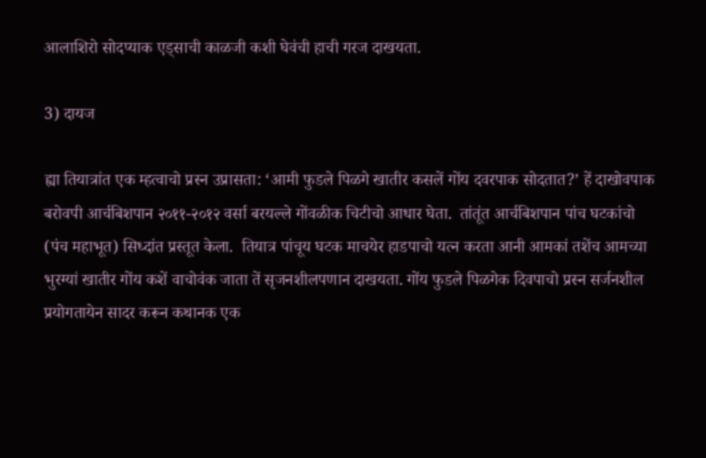आलाशिरो सोदप्याक एड्साची काळजी कशी घेवंची हाची गरज दाखयता.

3) दायज

ह्या तियात्रांत एक म्हत्वाचो प्रस्न उप्रासता: ‘आमी फुडले पिळगे खातीर कसलें गोंय दवरपाक सोदतात?’ हें दाखोवपाक बरोवपी आर्चबिशपान २०११-२०१२ वर्सा बरयल्ले गोंवळीक चिटीचो आधार घेता.  तांतूंत आर्चबिशपान पांच घटकांचो (पंच महाभूत) सिध्दांत प्रस्तूत केला.  तियात्र पांचूय घटक माचयेर हाडपाचो यत्न करता आनी आमकां तशेंच आमच्या भुरग्यां खातीर गोंय कशें वाचोवंक जाता तें सृजनशीलपणान दाखयता. गोंय फुडले पिळगेक दिवपाचो प्रस्न सर्जनशील प्रयोगतायेन सादर करून कथानक एक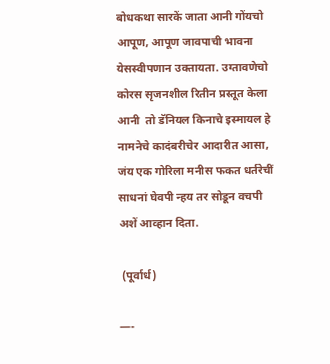बोधकथा सारकें जाता आनी गोंयचो आपूण, आपूण जावपाची भावना येसस्वीपणान उक्तायता. उग्तावणेचो कोरस सृजनशील रितीन प्रस्तूत केला आनी  तो डॅनियल किनाचे इस्मायल हे नामनेचे कादंबरीचेर आदारीत आसा, जंय एक गोरिला मनीस फकत धर्तरेचीं साधनां घेवपी न्हय तर सोडून वचपी अशें आव्हान दिता.

 (पूर्वार्ध)

—-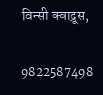विन्सी क्वाद्रूस,

9822587498